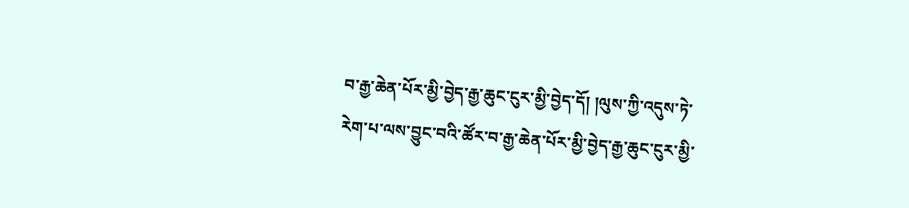བ་རྒྱ་ཆེན་པོར་མྱི་བྱེད་རྒྱ་ཆུང་ངུར་མྱི་བྱེད་དོ། །ལུས་ཀྱི་འདུས་ཏེ་རེག་པ་ལས་བྱུང་བའི་ཚོར་བ་རྒྱ་ཆེན་པོར་མྱི་བྱེད་རྒྱ་ཆུང་ངུར་མྱི་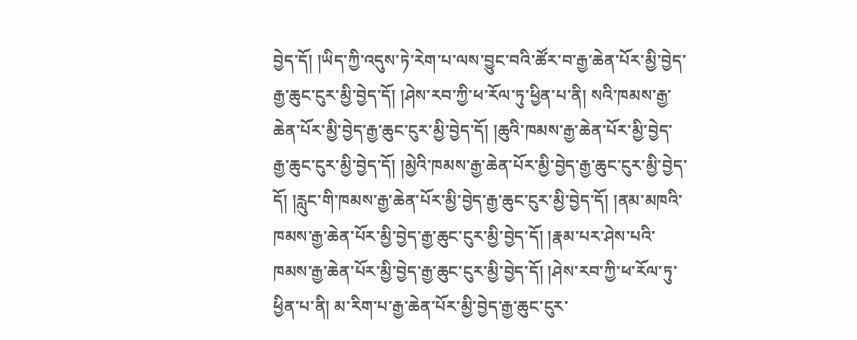བྱེད་དོ། །ཡིད་ཀྱི་འདུས་ཏེ་རེག་པ་ལས་བྱུང་བའི་ཚོར་བ་རྒྱ་ཆེན་པོར་མྱི་བྱེད་རྒྱ་ཆུང་ངུར་མྱི་བྱེད་དོ། །ཤེས་རབ་ཀྱི་ཕ་རོལ་ཏུ་ཕྱིན་པ་ནི། སའི་ཁམས་རྒྱ་ཆེན་པོར་མྱི་བྱེད་རྒྱ་ཆུང་ངུར་མྱི་བྱེད་དོ། །ཆུའི་ཁམས་རྒྱ་ཆེན་པོར་མྱི་བྱེད་རྒྱ་ཆུང་ངུར་མྱི་བྱེད་དོ། །མྱེའི་ཁམས་རྒྱ་ཆེན་པོར་མྱི་བྱེད་རྒྱ་ཆུང་ངུར་མྱི་བྱེད་དོ། །རླུང་གི་ཁམས་རྒྱ་ཆེན་པོར་མྱི་བྱེད་རྒྱ་ཆུང་ངུར་མྱི་བྱེད་དོ། །ནམ་མཁའི་ཁམས་རྒྱ་ཆེན་པོར་མྱི་བྱེད་རྒྱ་ཆུང་ངུར་མྱི་བྱེད་དོ། །རྣམ་པར་ཤེས་པའི་ཁམས་རྒྱ་ཆེན་པོར་མྱི་བྱེད་རྒྱ་ཆུང་ངུར་མྱི་བྱེད་དོ། །ཤེས་རབ་ཀྱི་ཕ་རོལ་ཏུ་ཕྱིན་པ་ནི། མ་རིག་པ་རྒྱ་ཆེན་པོར་མྱི་བྱེད་རྒྱ་ཆུང་ངུར་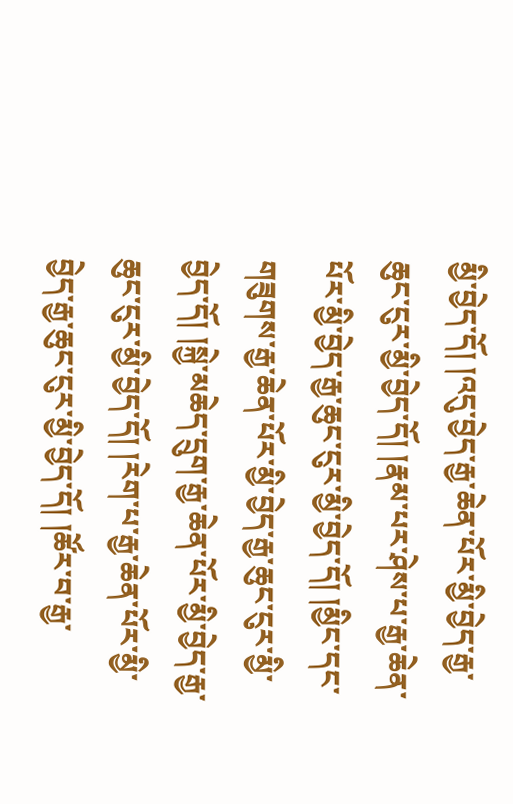མྱི་བྱེད་དོ། །འདུ་བྱེད་རྒྱ་ཆེན་པོར་མྱི་བྱེད་རྒྱ་ཆུང་ངུར་མྱི་བྱེད་དོ། །རྣམ་པར་ཤེས་པ་རྒྱ་ཆེན་པོར་མྱི་བྱེད་རྒྱ་ཆུང་ངུར་མྱི་བྱེད་དོ། །མྱིང་དང་གཟུགས་རྒྱ་ཆེན་པོར་མྱི་བྱེད་རྒྱ་ཆུང་ངུར་མྱི་བྱེད་དོ། །སྐྱེ་མཆེད་དྲུག་རྒྱ་ཆེན་པོར་མྱི་བྱེད་རྒྱ་ཆུང་ངུར་མྱི་བྱེད་དོ། །རེག་པ་རྒྱ་ཆེན་པོར་མྱི་བྱེད་རྒྱ་ཆུང་ངུར་མྱི་བྱེད་དོ། །ཚོར་བ་རྒྱ་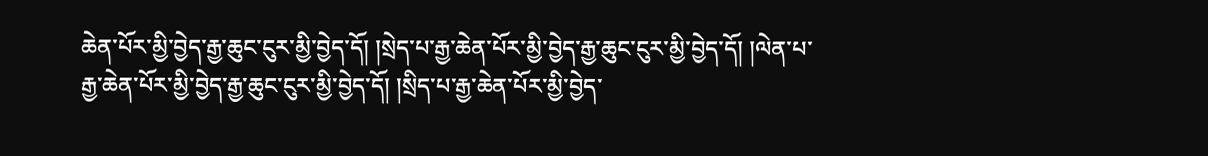ཆེན་པོར་མྱི་བྱེད་རྒྱ་ཆུང་ངུར་མྱི་བྱེད་དོ། །སྲེད་པ་རྒྱ་ཆེན་པོར་མྱི་བྱེད་རྒྱ་ཆུང་ངུར་མྱི་བྱེད་དོ། །ལེན་པ་རྒྱ་ཆེན་པོར་མྱི་བྱེད་རྒྱ་ཆུང་ངུར་མྱི་བྱེད་དོ། །སྲིད་པ་རྒྱ་ཆེན་པོར་མྱི་བྱེད་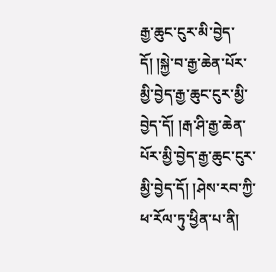རྒྱ་ཆུང་ངུར་མི་བྱེད་དོ། །སྐྱེ་བ་རྒྱ་ཆེན་པོར་མྱི་བྱེད་རྒྱ་ཆུང་ངུར་མྱི་བྱེད་དོ། །རྒ་ཤི་རྒྱ་ཆེན་པོར་མྱི་བྱེད་རྒྱ་ཆུང་ངུར་མྱི་བྱེད་དོ། །ཤེས་རབ་ཀྱི་ཕ་རོལ་ཏུ་ཕྱིན་པ་ནི།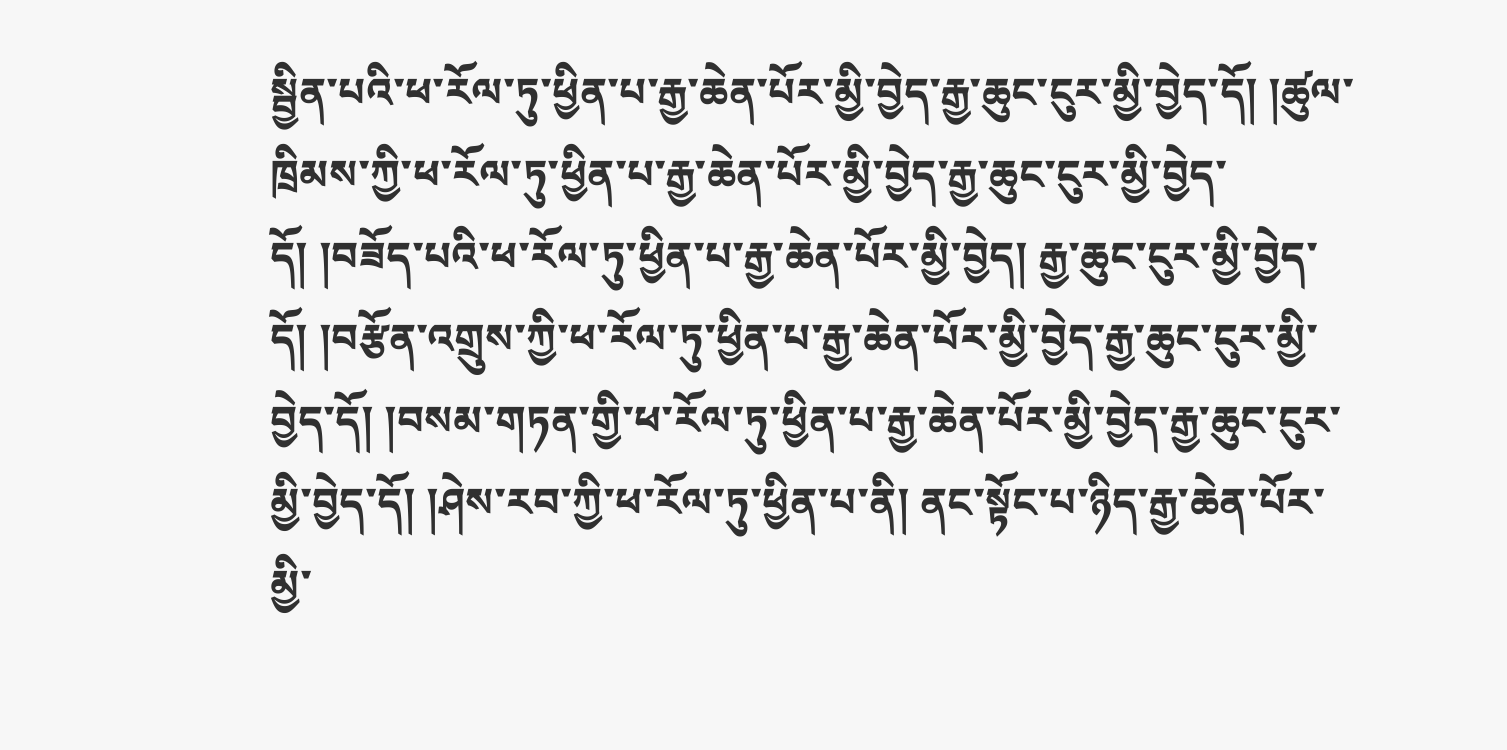སྦྱིན་པའི་ཕ་རོལ་ཏུ་ཕྱིན་པ་རྒྱ་ཆེན་པོར་མྱི་བྱེད་རྒྱ་ཆུང་ངུར་མྱི་བྱེད་དོ། །ཚུལ་ཁྲིམས་ཀྱི་ཕ་རོལ་ཏུ་ཕྱིན་པ་རྒྱ་ཆེན་པོར་མྱི་བྱེད་རྒྱ་ཆུང་ངུར་མྱི་བྱེད་དོ། །བཟོད་པའི་ཕ་རོལ་ཏུ་ཕྱིན་པ་རྒྱ་ཆེན་པོར་མྱི་བྱེད། རྒྱ་ཆུང་ངུར་མྱི་བྱེད་དོ། །བརྩོན་འགྲུས་ཀྱི་ཕ་རོལ་ཏུ་ཕྱིན་པ་རྒྱ་ཆེན་པོར་མྱི་བྱེད་རྒྱ་ཆུང་ངུར་མྱི་བྱེད་དོ། །བསམ་གཏན་གྱི་ཕ་རོལ་ཏུ་ཕྱིན་པ་རྒྱ་ཆེན་པོར་མྱི་བྱེད་རྒྱ་ཆུང་ངུར་མྱི་བྱེད་དོ། །ཤེས་རབ་ཀྱི་ཕ་རོལ་ཏུ་ཕྱིན་པ་ནི། ནང་སྟོང་པ་ཉིད་རྒྱ་ཆེན་པོར་མྱི་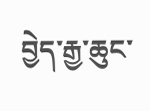བྱེད་རྒྱ་ཆུང་